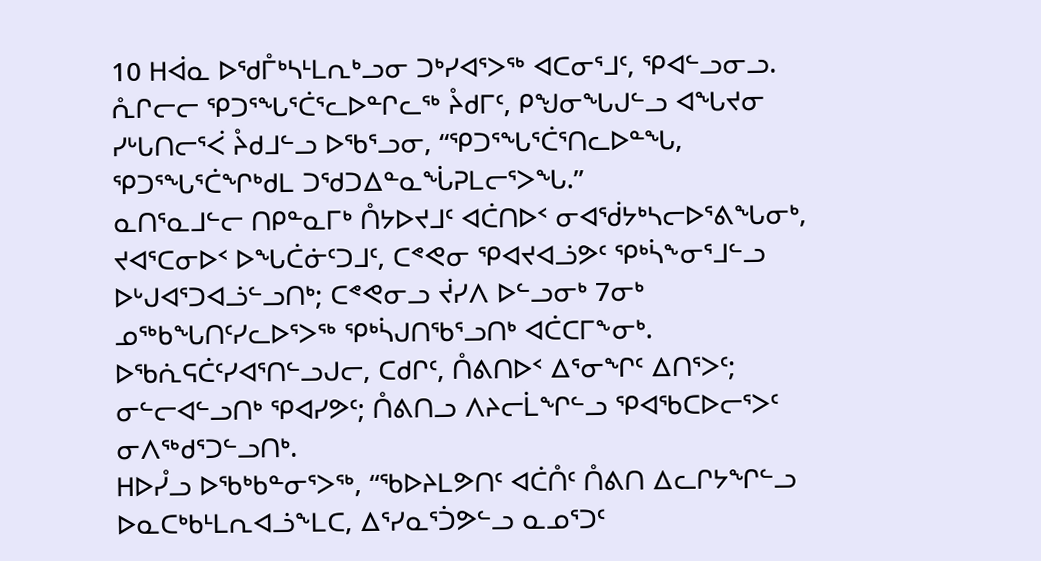10 ᕼᐋᓇ ᐅᖁᒤᒃᓴᒻᒪᕆᒃᓗᓂ ᑐᒃᓯᐊᕐᐳᖅ ᐊᑕᓂᕐᒧᑦ, ᕿᐊᓪᓗᓂᓗ.
ᕅᒋᓕᓕ ᕿᑐᕐᖓᕐᑖᕐᓚᐅᓐᒋᓚᖅ ᔧᑯᒥᑦ, ᑭᖑᓂᖓᒍᓪᓗ ᐊᖓᔪᓂ ᓯᒡᒐᑎᓕᕐᐹ ᔧᑯᒧᓪᓗ ᐅᖃᕐᓗᓂ, “ᕿᑐᕐᖓᕐᑖᕐᑎᓚᐅᓐᖓ, ᕿᑐᕐᖓᕐᑖᖏᒃᑯᒪ ᑐᖁᑐᐃᓐᓇᖔᕈᒪᓕᕐᐳᖓ.”
ᓇᑎᕐᓇᒧᓪᓕ ᑎᑭᓐᓇᒥᒃ ᑍᔭᐅᔪᒧᑦ ᐊᑖᑎᐅᑉ ᓂᐊᖂᔭᒃᓴᓕᐅᕐᕕᖓᓂᒃ, ᔪᐊᕐᑕᓂᐅᑉ ᐅᖓᑖᓃᑦᑐᒧᑦ, ᑕᕝᕙᓂ ᕿᐊᔪᐊᓘᕗᑦ ᕿᒃᓵᖕᓂᕐᒧᓪᓗ ᐅᒡᒍᐊᕐᑐᐊᓘᓪᓗᑎᒃ; ᑕᕝᕙᓂᓗ ᔫᓯᐱ ᐅᓪᓗᓂᒃ 7ᓂᒃ ᓄᖅᑲᖓᑎᑦᓯᓚᐅᕐᐳᖅ ᕿᒃᓵᒍᑎᖃᕐᓗᑎᒃ ᐊᑖᑕᒥᖕᓂᒃ.
ᐅᖃᕇᕋᑖᑦᓯᐊᕐᑎᓪᓗᒍᓕ, ᑕᑯᒋᑦ, ᑍᕕᑎᐅᑉ ᐃᕐᓂᖏᑦ ᐃᑎᕐᐳᑦ; ᓂᓪᓕᐊᓪᓗᑎᒃ ᕿᐊᓯᕗᑦ; ᑍᕕᑎᓗ ᐱᔨᓕᒫᖏᓪᓗ ᕿᐊᖃᑕᐅᓕᕐᐳᑦ ᓂᐱᖅᑯᕐᑐᓪᓗᑎᒃ.
ᕼᐅᓮᓗ ᐅᖃᒃᑲᓐᓂᕐᐳᖅ, “ᖃᐅᔨᒪᕗᑎᑦ ᐊᑖᑍᑦ ᑍᕕᑎ ᐃᓚᒋᔭᖏᓪᓗ ᐅᓇᑕᒃᑲᒻᒪᕆᐊᓘᖕᒪᑕ, ᐃᕐᓯᓇᕐᑑᕗᓪᓗ ᓇᓄᕐᑐᑦ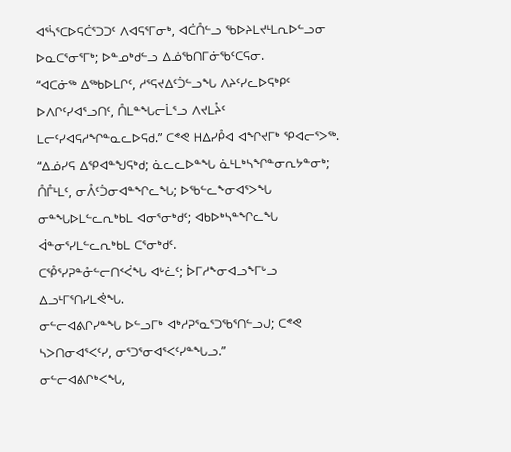ᐊᕐᓵᕐᑕᐅᕋᑖᕐᑐᑐᑦ ᐱᐊᕋᕐᒥᓂᒃ, ᐊᑖᑍᓪᓗ ᖃᐅᔨᒪᔪᒻᒪᕆᐅᓪᓗᓂ ᐅᓇᑕᕐᓂᕐᒥᒃ; ᐅᓐᓄᒃᑯᓪᓗ ᐃᓅᖃᑎᒥᓃᖃᑦᑕᕋᓂ.
“ᐊᑕᓃᖅ ᐃᖅᑲᐅᒪᒋᑦ, ᓱᕐᕋᔪᐃᑦᑑᓪᓗᖓ ᐱᔨᑦᓯᓚᐅᕋᒃᑭᑦ ᐅᐱᒋᑦᓯᐊᕐᓗᑎᑦ, ᑍᒪᓐᖓᓕᒫᕐᓗ ᐱᔪᒪᔧᑦ ᒪᓕᑦᓯᐊᕋᓱᖏᓐᓇᓚᐅᕋᑯ.” ᑕᕝᕙ ᕼᐃᓯᑬᐊ ᐊᖏᔪᒥᒃ ᕿᐊᓕᕐᐳᖅ.
“ᐃᓅᓯᕋ ᐃᕿᐊᓐᖑᕋᒃᑯ; ᓈᓚᓚᐅᓐᖓ ᓈᒻᒪᒃᓴᖏᓐᓂᕆᔭᓐᓂᒃ;
ᑍᒤᒻᒪᑦ, ᓂᐰᑦᑑᓂᐊᓐᖏᓚᖓ; ᐅᖃᓪᓚᖕᓂᐊᕐᐳᖓ ᓂᓐᖓᐅᒪᓪᓚᕆᒃᑲᒪ ᐊᓂᕐᓂᒃᑯᑦ; ᐊᑲᐅᒃᓴᓐᖏᓚᖓ ᐋᓐᓂᕐᓯᒪᓪᓚᕆᒃᑲᒪ ᑕᕐᓂᒃᑯᑦ.
ᑕᕾᕐᓯᕈᓐᓁᓪᓕᑎᑉᐹᖓ ᐊᒡᓛᑦ; ᐆᒥᓱᖕᓂᐊᓗᖕᒥᒡᓗ ᐃᓗᒻᒥᕐᑎᓯᒪᕚᖓ.
ᓂᓪᓕᐊᕕᒋᓯᓐᖓ ᐅᓪᓗᒥᒃ ᐊᒃᓱᕈᕐᓇᕐᑐᖃᕐᑎᓪᓗᒍ; ᑕᕝᕙ ᓴᐳᑎᓂᐊᕐᐸᑦᓯ, ᓂᕐᑐᕐᓂᐊᕐᐸᑦᓯᓐᖓᓗ.”
ᓂᓪᓕᐊᕕᒋᒃᐸᖓ,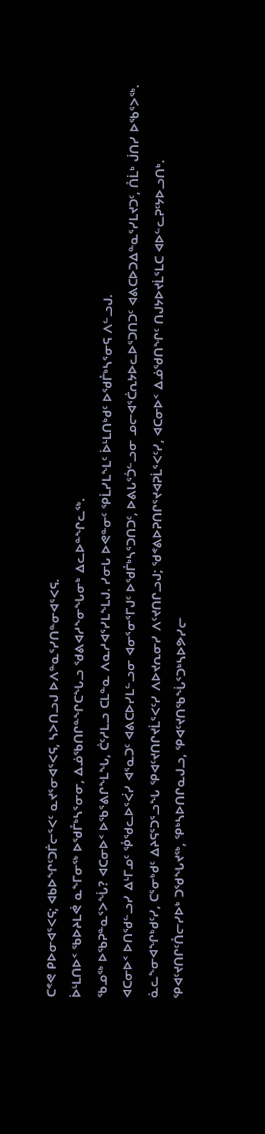ᑕᕝᕙ ᑭᐅᓂᐊᕐᐸᕋ; ᐊᑲᐅᖏᑦᑐᒦᓕᕐᐸᑦ ᓇᔪᕐᓂᐊᕐᐸᕋ, ᓴᐳᑎᓗᒍ ᐅᐱᓐᓇᕐᓯᑎᓐᓂᐊᕐᐸᕋ.
ᐆᒻᒪᑎᐅᑉ ᖃᐅᔨᒪᕚ ᓇᖕᒥᓂᖅ ᐅᖁᒤᒃᓴᕐᓂᓂ, ᐃᓅᖃᑎᒋᓐᖏᑕᖓᓗ ᖁᕕᐊᓱᖕᓂᖓᓂᒃ ᐃᓚᐅᓐᖏᓚᖅ.
ᖃᓄᖅ ᐅᖃᕈᓐᓇᕐᐳᖔ? ᐊᑕᓂᐅᑉ ᐅᖃᕐᕕᒋᖕᒪᖓ, ᑖᑦᓱᒪᓗ ᑕᒪᓐᓇ ᐱᓇᓱᐊᕐᓯᒪᖕᒪᒍ. ᓯᓂᒐ ᐅᕙᓐᓂᑦ ᕿᒫᓯᒪᖕᒪᑦ ᐆᒻᒪᑎᒃᑯᑦ ᐅᖁᒤᒃᓴᕐᓂᕋ ᐱᓪᓗᒍ.
ᐊᑕᓂᐅᑉ ᐅᑎᖁᓪᓗᓯ ᐃᒻᒥᓄᑦ ᕾᖁᓚᐅᕐᐹᓯ ᐊᕐᓇᑐᑦ ᐊᕕᑕᐅᓯᒪᓪᓗᓂ ᐊᓂᕐᓂᕐᒥᒍᑦ ᐅᖁᒤᒃᓴᕐᑐᑎᑐᑦ, ᐅᕕᒐᕐᑑᓪᓗᓂ ᓄᓕᐊᕐᑖᕆᔭᐅᓚᐅᕐᑐᑎᑐᑦ ᐊᕕᑕᐅᑐᐃᓐᓇᕐᓯᒪᔪᑐᑦ, ᑍᒫᒃ ᒎᑎᓯ ᐅᖃᕐᐳᖅ.
ᓈᓚᖕᓂᐊᖏᒃᑯᑦᓯ, ᑕᕐᓂᒃᑯᑦ ᐃᔨᕋᕐᑐᕐᓗᖓ ᕿᐊᑦᔪᑎᒋᔪᒫᕐᐸᑦᓯ ᐱᐅᔪᕆᓂᓯ ᐱᑦᔪᑎᒋᓗᒍ; ᖁᕝᕕᐅᕈᑎᒋᕐᔪᐊᕈᒫᕐᐸᑦᓯ, ᐊᑕᓂᐅᑉ ᐃᓅᖁᑎᖏᑦ ᑎᒍᔭᐅᔪᒫᕐᒪᑕ ᐊᐅᓪᓚᕈᑦᔭᐅᓗᑎᒃ.
ᕿᐊᑦᔪᑎᒋᑦᑍᓕᓯᐅᒃ ᑐᖁᖓᔪᖅ, ᕿᒃᓴᐅᑎᒋᓇᒍᓗ, ᕿᐊᑦᔪᑎᖃᖔᕐᑐᒃᓴᐅᕗᓯᓕ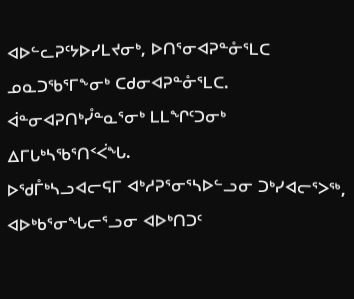ᐊᐅᓪᓚᕈᑦᔭᐅᓯᒪᔪᓂᒃ, ᐅᑎᕐᓂᐊᕈᓐᓁᕐᒪᑕ ᓄᓇᑐᖃᕐᒥᖕᓂᒃ ᑕᑯᓂᐊᕈᓐᓁᕐᒪᑕ.
ᐋᓐᓂᐊᕈᑎᒃᓮᓐᓇᕐᓂᒃ ᒪᒪᖏᑦᑐᓂᒃ ᐃᒥᒐᒃᓴᖃᕐᑎᑉᐹᖓ.
ᐅᖁᒤᒃᓴᓗᐊᓕᕋᒥ ᐊᒃᓱᕈᕐᓂᕐᓴᐅᓪᓗᓂ ᑐᒃᓯᐊᓕᕐᐳᖅ, ᐊᐅᒃᑲᕐᓂᖓᓕᕐᓗᓂ ᐊᐅᒃᑎᑐᑦ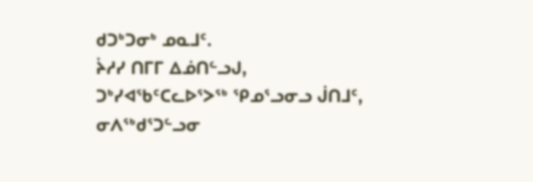ᑯᑐᒃᑐᓂᒃ ᓄᓇᒧᑦ.
ᔩᓱᓯ ᑎᒥᒥ ᐃᓅᑎᓪᓗᒍ, ᑐᒃᓯᐊᖃᑦᑕᓚᐅᕐᐳᖅ ᕿᓄᕐᓗᓂᓗ ᒎᑎᒧᑦ, ᓂᐱᖅᑯᕐᑐᓪᓗᓂ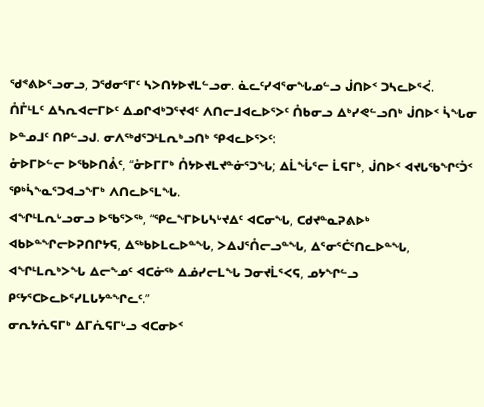ᖁᕝᕕᐅᕐᓗᓂᓗ, ᑐᖁᓂᕐᒥᑦ ᓴᐳᑎᔭᐅᔪᒪᓪᓗᓂ. ᓈᓚᑦᓯᐊᕐᓂᖓᓄᓪᓗ ᒎᑎᐅᑉ ᑐᓴᓚᐅᕐᐹ.
ᑍᒤᒻᒪᑦ ᐃᓴᕆᐊᓕᒥᐅᑦ ᐃᓄᒋᐊᒃᑐᕐᔪᐊᑦ ᐱᑎᓕᒧᐊᓚᐅᕐᐳᑦ ᑍᑲᓂᓗ ᐃᒃᓯᕙᓪᓗᑎᒃ ᒎᑎᐅᑉ ᓵᖓᓂ ᐅᓐᓄᒧᑦ ᑎᑭᓪᓗᒍ. ᓂᐱᖅᑯᕐᑐᒻᒪᕆᒃᓗᑎᒃ ᕿᐊᓚᐅᕐᐳᑦ:
ᓁᐅᒥᐅᓪᓕ ᐅᖃᐅᑎᕔᑦ, “ᓁᐅᒥᒥᒃ ᑍᔭᐅᔪᒪᔪᓐᓃᕐᑐᖓ; ᐃᒫᖔᕐᓕ ᒫᕋᒥᒃ, ᒎᑎᐅᑉ ᐊᔪᒐᖃᖏᑦᑑᑉ ᕿᒃᓵᖕᓇᕐᑐᐊᓗᖕᒥᒃ ᐱᑎᓚᐅᕐᒪᖓ.
ᐊᖏᒻᒪᕆᒡᓗᓂᓗ ᐅᖃᕐᐳᖅ, “ᕿᓚᖕᒥᐅᒐᓴᒡᔪᐃᑦ ᐊᑕᓂᖓ, ᑕᑯᔪᓐᓇᕈᕕᐅᒃ ᐊᑲᐅᓐᖏᓕᐅᕈᑎᒋᔭᕋ, ᐃᖅᑲᐅᒪᓚᐅᓐᖓ, ᐳᐃᒍᕐᑍᓕᓗᓐᖓ, ᐃᕐᓂᕐᑖᕐᑎᓚᐅᓐᖓ, ᐊᖏᒻᒪᕆᒃᐳᖓ ᐃᓕᖕᓄᑦ ᐊᑕᓃᖅ ᐃᓅᓯᓕᒪᖓ ᑐᓂᔪᒫᕐᐸᕋ, ᓄᔭᖏᓪᓗ ᑭᑦᔭᕐᑕᐅᓚᐅᕐᓯᒪᒐᔭᓐᖏᓚᑦ.”
ᓂᕆᔭᕇᕋᒥᒃ ᐃᒥᕇᕋᒥᒡᓗ ᐊᑕᓂᐅᑉ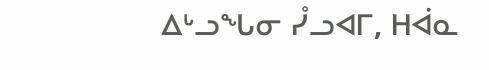ᐃᒡᓗᖓᓂ ᓮᓗᐊᒥ, ᕼᐋᓇ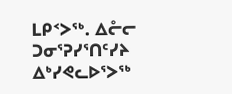ᒪᑭᑉᐳᖅ. ᐃᓔᓕ ᑐᓂᕐᕈᓯᕐᑎᑦᓯᔨ ᐃᒃᓯᕙᓚᐅᕐᐳᖅ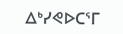ᐃᒃᓯᕙᐅᑕᕐᒥ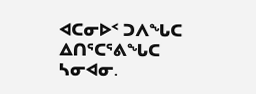ᐊᑕᓂᐅᑉ ᑐᐱᖓᑕ ᐃᑎᕐᑕᕐᕕᖓᑕ ᓴᓂᐊᓂ.